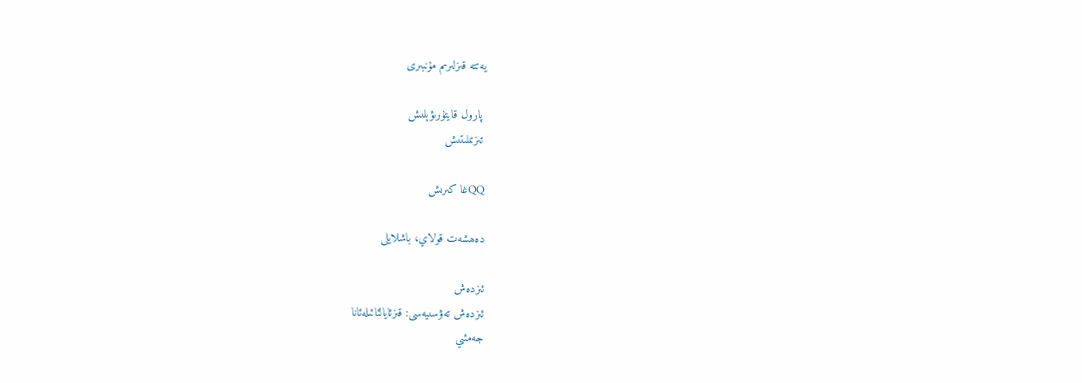يەتتە قىزلىرىم مۇنبىرى

 پارول قايتۇرىۋېلىش
 تىزىملىتىش

QQغا كىرىش

دەھشەت قولاي، باشلايلى

ئىزدەش
ئىزدەش تەۋسىيەسى: قىزئايالئائىلەئانا
جەمئىي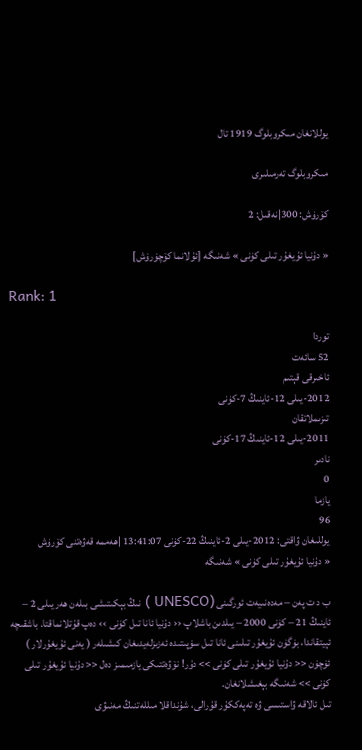يوللانغان مىكروبلوگ 1919 تال

مىكروبلوگ تەرمىلىرى

كۆرۈش: 300|نەقىل: 2

« دۇنيا ئۇيغۇر تىلى كۈنى » شەنىگە [ئۇلانما كۆچۈرۈش]

Rank: 1

توردا
52 سائەت
ئاخىرقى قېتىم
2012-يىلى 12-ئاينىڭ 7-كۈنى
تىزىملاتقان
2011-يىلى 12-ئاينىڭ 17-كۈنى
نادىر
0
يازما
96
يوللىغان ۋاقتى: 2012-يىلى 2-ئاينىڭ 22-كۈنى 13:41:07 |ھەممە قەۋەتنى كۆرۈش
« دۇنيا ئۇيغۇر تىلى كۈنى » شەنىگە

ب د ت پەن – مەدەنىيەت ئورگىنى (UNESCO ) نىڭ بېكىتىشى بىلەن ھەر يىلى 2 – ئاينىڭ 21 – كۈنى 2000 – يىلدىن باشلاپ ‹‹ دۇنيا ئانا تىل كۈنى ›› دەپ قۇتلانماقتا. باشقىچە ئېيتقاندا، بۈگۈن ئۇيغۇر تىلىنى ئانا تىل سۈپىتىدە ئەزىزلەيدىغان كىشىلەر ( يەنى ئۇيغۇرلار ) ئۈچۈن << دۇنيا ئۇيغۇر تىلى كۈنى >> دۇر! نۆۋەتتىكى يازمىمىز دەل << دۇنيا ئۇيغۇر تىلى كۈنى >> شەنىگە بېغىشلانغان.
تىل ئالاقە ۋاستىسى ۋە تەپەككۇر قۇرالى، شۇنداقلا مىللەتنىڭ مەنىۋى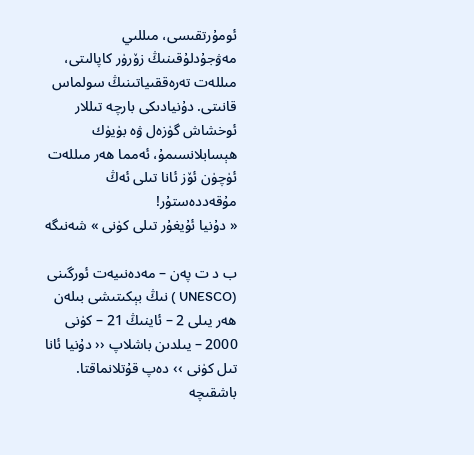ئومۇرتقىسى، مىللىي مەۋجۇدلۇقىنىڭ زۆرۈر كاپالىتى، مىللەت تەرەققىياتىنىڭ سولماس قانىتى. دۇنيادىكى بارچە تىللار ئوخشاش گۈزەل ۋە بۈيۈك ھېسابلانسىمۇ، ئەمما ھەر مىللەت ئۈچۈن ئۆز ئانا تىلى ئەڭ مۇقەددەستۇر!
« دۇنيا ئۇيغۇر تىلى كۈنى » شەنىگە

ب د ت پەن – مەدەنىيەت ئورگىنى (UNESCO ) نىڭ بېكىتىشى بىلەن ھەر يىلى 2 – ئاينىڭ 21 – كۈنى 2000 – يىلدىن باشلاپ ‹‹ دۇنيا ئانا تىل كۈنى ›› دەپ قۇتلانماقتا. باشقىچە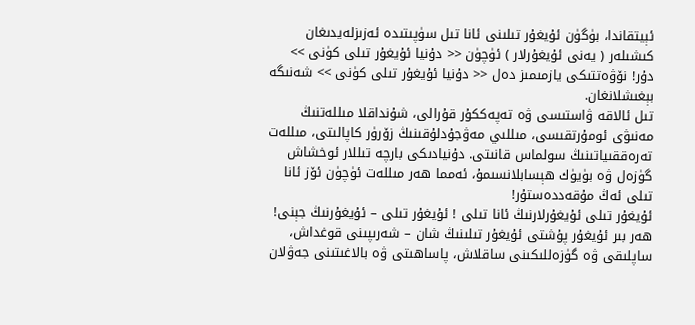ئېيتقاندا، بۈگۈن ئۇيغۇر تىلىنى ئانا تىل سۈپىتىدە ئەزىزلەيدىغان كىشىلەر ( يەنى ئۇيغۇرلار ) ئۈچۈن << دۇنيا ئۇيغۇر تىلى كۈنى >> دۇر! نۆۋەتتىكى يازمىمىز دەل << دۇنيا ئۇيغۇر تىلى كۈنى >> شەنىگە بېغىشلانغان.
تىل ئالاقە ۋاستىسى ۋە تەپەككۇر قۇرالى، شۇنداقلا مىللەتنىڭ مەنىۋى ئومۇرتقىسى، مىللىي مەۋجۇدلۇقىنىڭ زۆرۈر كاپالىتى، مىللەت تەرەققىياتىنىڭ سولماس قانىتى. دۇنيادىكى بارچە تىللار ئوخشاش گۈزەل ۋە بۈيۈك ھېسابلانسىمۇ، ئەمما ھەر مىللەت ئۈچۈن ئۆز ئانا تىلى ئەڭ مۇقەددەستۇر!
ئۇيغۇر تىلى ئۇيغۇرلارنىڭ ئانا تىلى ! ئۇيغۇر تىلى – ئۇيغۇرنىڭ جېنى!
ھەر بىر ئۇيغۇر پۇشتى ئۇيغۇر تىلىنىڭ شان – شەرىپىنى قوغداش، ساپلىقى ۋە گۈزەللىكىنى ساقلاش، پاساھىتى ۋە بالاغىتىنى جەۋلان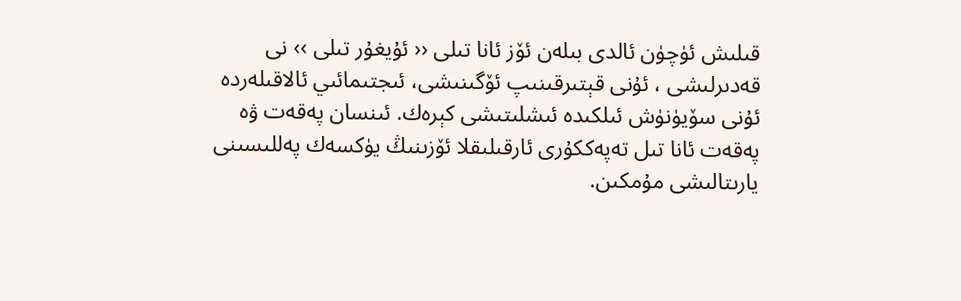قىلىش ئۈچۈن ئالدى بىلەن ئۆز ئانا تىلى ‹‹ ئۇيغۇر تىلى ›› نى قەدىرلىشى ، ئۇنى قېتىرقىنىپ ئۆگىنىشى، ئىجتىمائىي ئالاقىلەردە ئۇنى سۆيۈنۈش ئىلكىدە ئىشلىتىشى كېرەك. ئىنسان پەقەت ۋە پەقەت ئانا تىل تەپەككۇرى ئارقىلىقلا ئۆزىنىڭ يۈكسەك پەللىسىنى يارىتالىشى مۇمكىن.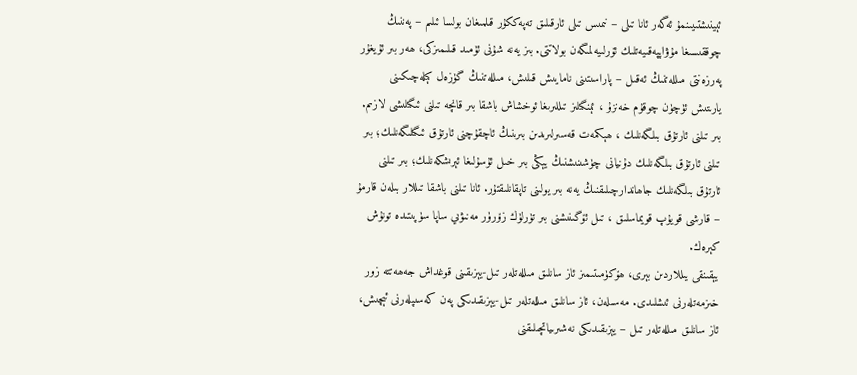ئېينىشتىيىنمۇ ئەگەر ئانا تىلى – نىمىس تىلى ئارقىلىق تەپەككۇر قىلمىغان بولسا ئىلىم – پەننىڭ چوققىسىغا مۇۋاپپەقىيەتلىك ئۆرلىيەلمىگەن بولاتتى. بىز يەنە شۇنى ئۈمىد قىلىمىزكى، ھەر بىر ئۇيغۇر پەرزەنتى مىللەتنىڭ ئەقىل – پاراسىتىنى نامايىش قىلىش، مىللەتنىڭ گۈزەل كېلەچىكىنى يارىتىش ئۈچۈن چوقۇم خەنزۇ ، ئېنگىلىز تىللىرىغا ئوخشاش باشقا بىر قانچە تىلنى ئىگىلىشى لازىم. بىر تىلنى ئارتۇق بىلگەنلىك ، ھېكمەت قەسىرلىرىدىن بىرىنىڭ ئاچقۇچنى ئارتۇق ئىگىلىگەنلىك؛ بىر تىلنى ئارتۇق بىلگەنلىك دۇنيانى چۈشىنىشنىڭ يېڭى بىر خىل ئۇسۇلىغا ئېرىشكەنلىك؛ بىر تىلنى ئارتۇق بىلگەنلىك جاھاندارچىلىقنىڭ يەنە بىر يولىنى تاپقانلىقتۇر. ئانا تىلنى باشقا تىللار بىلەن قارمۇ – قارشى قويۇپ قويماسلىق ، تىل ئۆگىنىشنى بىر تۈرلۈك زۆرۈر مەنىۋىي ساپا سۈپىتىدە تونۇش كېرەك.
يېقىنقى يىللاردىن بېرى، ھۆكۈمىتىمىز ئاز سانلىق مىللەتلەر تىل-يېزىقىنى قوغداش جەھەتتە زور خىزمەتلەرنى ئىشلىدى. مەسىلەن، ئاز سانلىق مىللەتلەر تىل-يېزىقىدىكى پەن كەسىپلەرنى ئېچىش، ئاز سانلىق مىللەتلەر تىل – يېزىقىدىكى نەشىرىياتچىلىقنى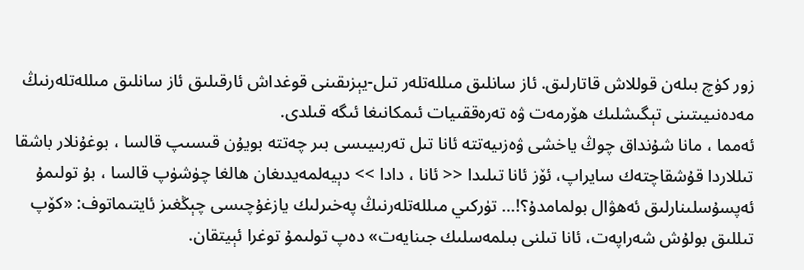زور كۈچ بىلەن قوللاش قاتارلىق. ئاز سانلىق مىللەتلەر تىل-يېزىقىنى قوغداش ئارقىلىق ئاز سانلىق مىللەتلەرنىڭ مەدەنىيىتىنى تېگىشلىك ھۆرمەت ۋە تەرەققىيات ئىمكانىغا ئىگە قىلدى.
ئەمما ، مانا شۇنداق چوڭ ياخشى ۋەزىيەتتە ئانا تىل تەربىيىسى بىر چەتتە بويۇن قىسىپ قالسا ، بوغۇنلار باشقا تىللاردا قۇشقاچتەك سايراپ، ئۆز ئانا تىلىدا << ئانا ، دادا >> دېيەلمەيدىغان ھالغا چۈشۈپ قالسا ، بۇ تولىمۇ ئەپسۇسلىنارلىق ئەھۋال بولمامدۇ؟!… تۈركىي مىللەتلەرنىڭ پەخىرلىك يازغۇچىسى چېڭغىز ئايتىماتوف: «كۆپ تىللىق بولۇش شەراپەت، ئانا تىلنى بىلمەسلىك جىنايەت» دەپ تولىمۇ توغرا ئېيتقان.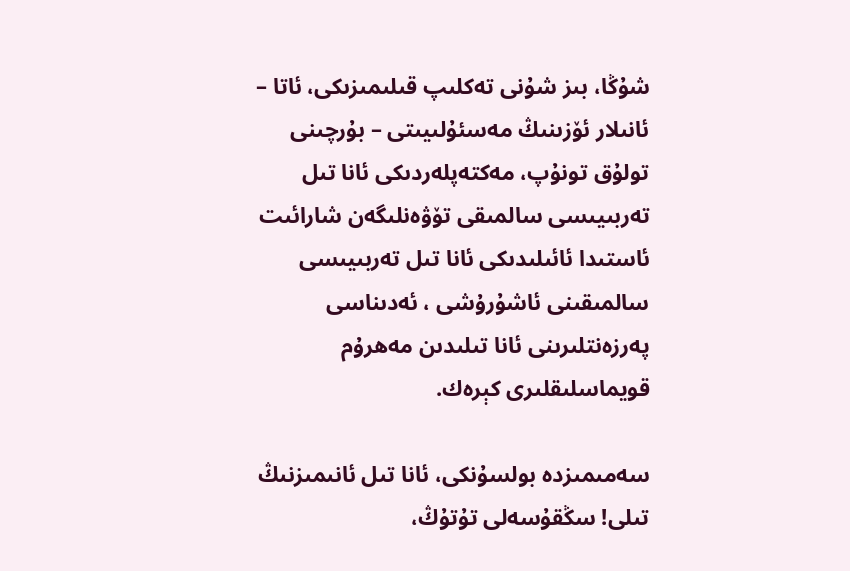شۇڭا، بىز شۇنى تەكلىپ قىلىمىزىكى، ئاتا – ئانىلار ئۆزىنىڭ مەسئۇلىيىتى – بۇرچىنى تولۇق تونۇپ، مەكتەپلەردىكى ئانا تىل تەربىيىسى سالمىقى تۆۋەنلىگەن شارائىت ئاستىدا ئائىلىدىكى ئانا تىل تەربىيىسى سالمىقىنى ئاشۇرۇشى ، ئەدىناسى پەرزەنتلىرىنى ئانا تىلىدىن مەھرۇم قويماسلىقلىرى كېرەك.

سەمىمىزدە بولسۇنكى، ئانا تىل ئانىمىزنىڭ تىلى! سڭقۇسەلى تۇتۇڭ،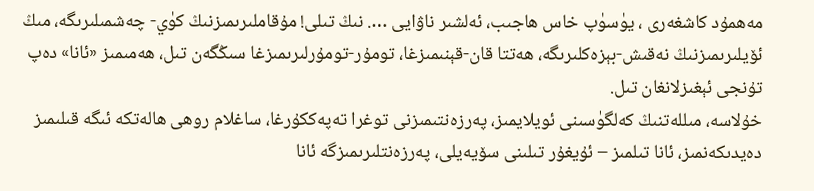مەھمۇد كاشغەرى ، يۈسۈپ خاس ھاجىب، ئەلشىر ناۋايى …. نىڭ تىلى! مۇقاملىرىمىزنىڭ كۈي- چەشمىلىرىگە، مىڭ ئۆيلىرىمىزنىڭ نەقىش-بېزەكلىرىگە، ھەتتا قان-قېنىمىزغا، تومۇر-تومۇرلىرىمىزغا سىڭگەن تىل، ھەمىمىز «ئانا» دەپ تۇنجى ئېغىزلانغان تىل.
خۇلاسە، مىللەتنىڭ كەلگۈسىنى ئويلايمىز، پەرزەنتىمىزنى توغرا تەپەككۇرغا، ساغلام روھى ھالەتكە ئىگە قىلىمىز دەيدىكەنمىز، ئانا تىلمىز – ئۇيغۇر تىلىنى سۆيەيلى، پەرزەنتلىرىمىزگە ئانا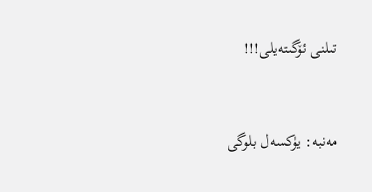تىلنى ئۆگىتەيلى!!!


مەنبە: يۈكسەل بلوگى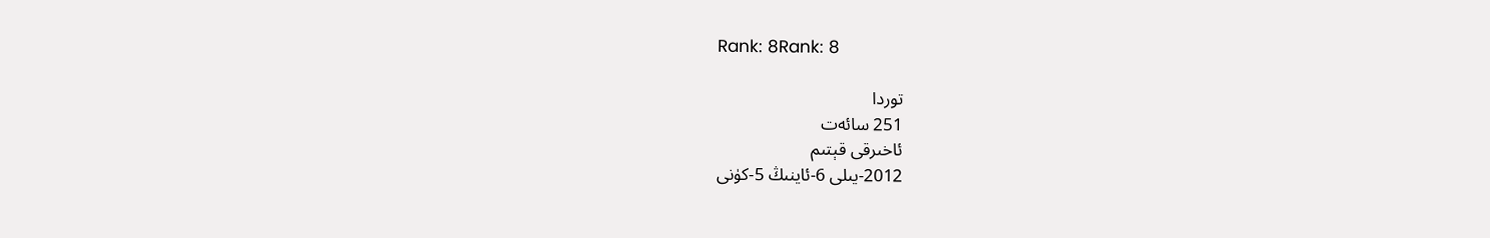Rank: 8Rank: 8

توردا
251 سائەت
ئاخىرقى قېتىم
2012-يىلى 6-ئاينىڭ 5-كۈنى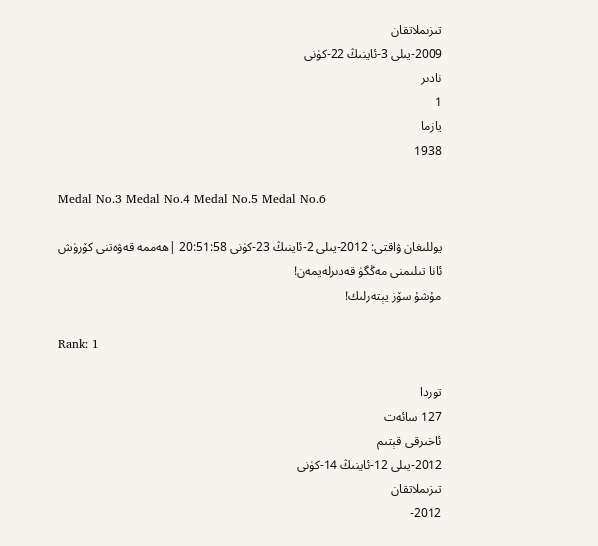تىزىملاتقان
2009-يىلى 3-ئاينىڭ 22-كۈنى
نادىر
1
يازما
1938

Medal No.3 Medal No.4 Medal No.5 Medal No.6

يوللىغان ۋاقتى: 2012-يىلى 2-ئاينىڭ 23-كۈنى 20:51:58 |ھەممە قەۋەتنى كۆرۈش
ئانا تىلىمنى مەڭگۈ قەدىرلەيمەن!
مۇشۇ سۆز يېتەرلىك!

Rank: 1

توردا
127 سائەت
ئاخىرقى قېتىم
2012-يىلى 12-ئاينىڭ 14-كۈنى
تىزىملاتقان
2012-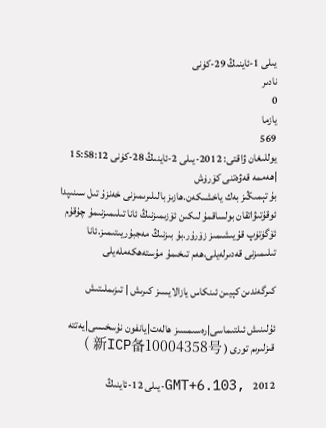يىلى 1-ئاينىڭ 29-كۈنى
نادىر
0
يازما
569
يوللىغان ۋاقتى: 2012-يىلى 2-ئاينىڭ 28-كۈنى 15:58:12 |ھەممە قەۋەتنى كۆرۈش
بۇ تېمىڭىز بەك ياخشىكەن.ھازىز بالىلىرىمىزنى خەنزۇ تىل سىنىپدا ئوقۇتىۋاتقان بولساقمۇ لىكىن ئۆزىمىزنىڭ ئانا تىلىمىزنىمۇ چۇقۇم ئۆگۈتۈپ قۇيىشىمىز زۆرۇر.بۇ بىزنىڭ مەجبۇريىتىمىز.ئانا تىلىمىزنى قەدىرلەيلى،ھەم تىخىمۇ مۇستەھكەملەيلى

كىرگەندىن كېيىن ئىنكاس يازالايسىز كىرىش | تىزىملىتىش

ئۇلىنىش ئىلتىماسى|رەسىمسىز ھالەت|يانفون نۇسخىسى|يەتتە قىزلىرىم تورى ( 新ICP备10004358号 )

GMT+6.103, 2012-يىلى 12-ئاينىڭ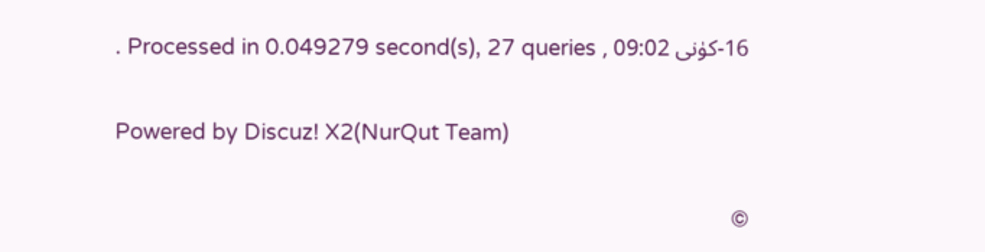16-كۈنى 09:02 , Processed in 0.049279 second(s), 27 queries .

Powered by Discuz! X2(NurQut Team)

©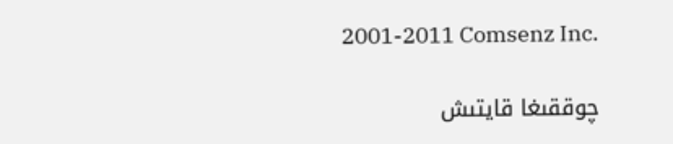2001-2011 Comsenz Inc.

چوققىغا قايتىش